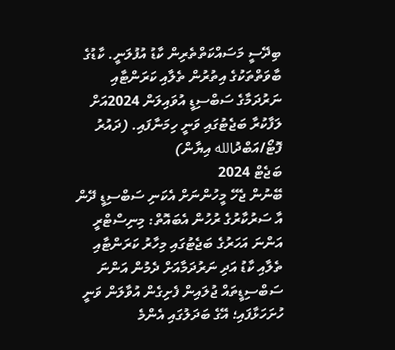ބިދޭސީ މަސައްކަތްތެރިން ކާޑު އުފުލަނީ. ކާޑުގެ ބާވަތްތަކުގެ އިތުރުން ތެލާއި ކަރަންޓާއި ނަރުދަމާގެ ސަބްސިޑީ އުވައިލަން 2024އަށް ލަފާކުރާ ބަޖެޓުގައި ވަނީ ހިމަނާފައި. (ދައުރު ފޮޓޯ/އަބްދުالله އިޔާން)
ބަޖެޓް 2024
ބޭނުން ޖެހޭ މީހުންނަށް އެކަނި ސަބްސިޑީ ދޭން އާ ސަރުކާރުގެ ރުހުން އެބައޮތް: މިނިސްޓްރީ
އަންނަ އަހަރުގެ ބަޖެޓުގައި މިހާރު ކަރަންޓާއި ތެލާއި ކާޑު އަދި ނަރުދަމާއަށް ދެމުން އަންނަ ސަބްސިޑީތައް ޖުލައިން ފެށިގެން އުވާލަން ވަނީ ހުށަހަޅާފައި؛ އޭގެ ބަދަލުގައި އެންމެ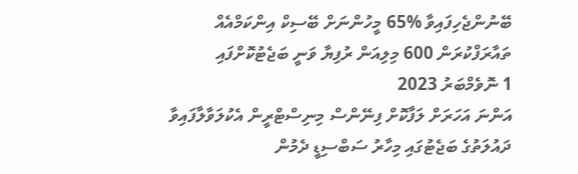ބޭނުންޖެހިފައިވާ %65 މީހުންނަށް ބޭސިކް އިންކަމްއެއް ތައާރަފްކުރަން 600 މިލިއަން ރުފިޔާ ވަނީ ބަޖެޓުކޮށްފައި
1 ނޮވެމްބަރު 2023
އަންނަ އަހަރަށް ލަފާކޮށް ފިނޭންސް މިނިސްޓްރީން އެކުލަވާލާފައިވާ ދައުލަތުގެ ބަޖެޓުގައި މިހާރު ސަބްސިޑީ ދެމުން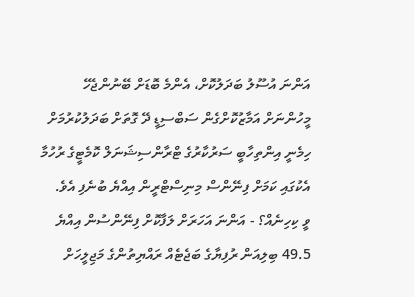އަންނަ އުސޫލު ބަދަލުކޮށް، އެންމެ ބޮޑަށް ބޭނުންޖެހޭ މީހުންނަށް އަމާޒުކޮށްގެން ސަބްސިޑީ ދޭ ގޮތަށް ބަދަލުކުރުމަށް ހިމެނީ އިންތިހާބީ ސަރުކާރުގެ ޓްރާންސިޝަނަލް ކޮމެޓީގެ ރުހުމާ އެކުގައި ކަމަށް ފިނޭންސް މިނިސްޓްރީން އިއްޔެ ބުނެފި އެވެ.
ވީ ކިހިނެއް؟ - އަންނަ އަހަރަށް ލަފާކޮށް ފިނޭންސުން އިއްޔެ 49.5 ބިލިއަން ރުފިޔާގެ ބަޖެޓެއް ރައްޔިތުންގެ މަޖިލީހަށް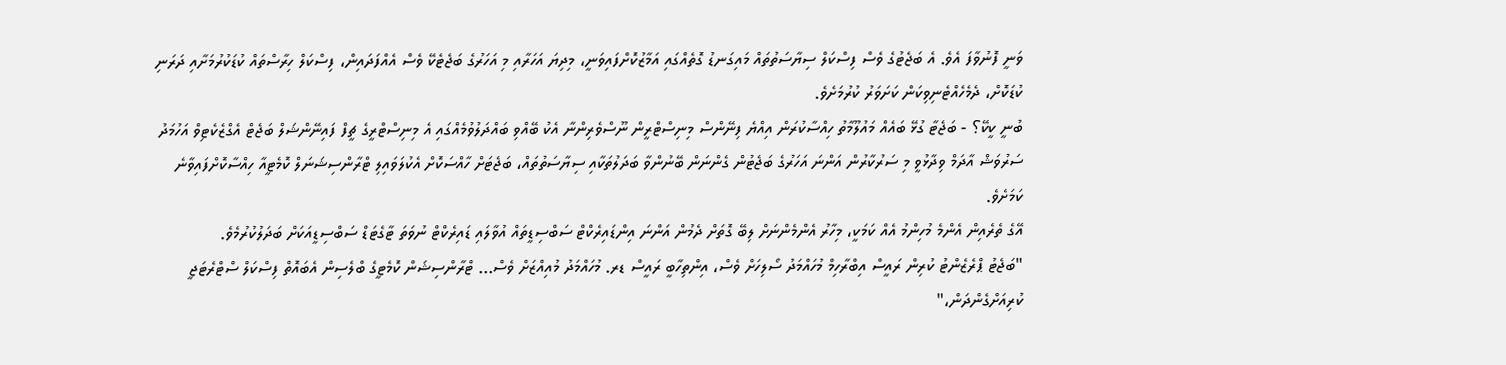ވަނީ ފޮނުވާފަ އެވެ. އެ ބަޖެޓުގެ ވެސް ފިސްކަލް ސިޔާސަތުތައް މައިގަނޑު ގޮތެއްގައި އަމާޒުކޮށްފައިވަނީ، މިދިޔަ އަހަރާއި މި އަހަރުގެ ބަޖެޓެކޭ ވެސް އެއްފަދައިން، ފިސްކަލް ހިރާސްތައް ކުޑަކުރުމަށާއި ދަރަނި ކުޑަކޮށް، ދެމެހެއްޓެނިވިކަން ކަށަވަރު ކުރުމަށެވެ.
ބުނީ ކީކޭ؟ - ބަޖެޓާ ގުޅޭ ބައެއް މައުލޫމާތު ހިއްސާކުރަން އިއްޔެ ފިނޭންސް މިނިސްޓްރީން ނޫސްވެރިންނާ އެކު ބޭއްވި ބައްދަލުވުމެއްގައި އެ މިނިސްޓްރީގެ ޗީފް ފައިނޭންޝަލް ބަޖެޓް އެގްޒެކެޓިވް އަހުމަދު ސަރުވަޝް އާދަމް ވިދާޅުވީ މި ސަރުކާރުން އަންނަ އަހަރުގެ ބަޖެޓުން ގެންނަން ބޭނުންވާ ބަދަލުތަކާއި ސިޔާސަތުތައް، ބަޖެޓަށް ހާއްސަކޮށް އެކުލަވައިލި ޓްރާންސިޝަނަލް ކޮމެޓީއާ ހިއްސާކޮށްފައިވާނެ ކަމަށެވެ.
އޭގެ ތެރެއިން އެންމެ މުހިންމު އެއް ކަމަކީ، މިހާރު އެންމެންނަށް ލިބޭ ގޮތަށް ދެމުން އަންނަ އިންޑައިރެކްޓް ސަބްސިޑީތައް އުވާލައި ޑައިރެކްޓް ނުވަތަ ޓާގެޓަޑް ސަބްސިޑީއަކަށް ބަދަލުކުރުމެވެ.
"ބަޖެޓު ޕްރެޒެންޓު ކުރިން ރައީސް އިބްރާހިމް މުހައްމަދު ސޯލިހަށް ވެސް، އިންތިހާބީ ރައީސް ޑރ. މުހައްމަދު މުއިއްޒަށް ވެސް... ޓްރާންސިޝަން ކޮމެޓީގެ ބްލެސިން އެބައޮތް ފިސްކަލް ސްޓްރެޓަޖީ ކުރިއަށްގެންދަން،"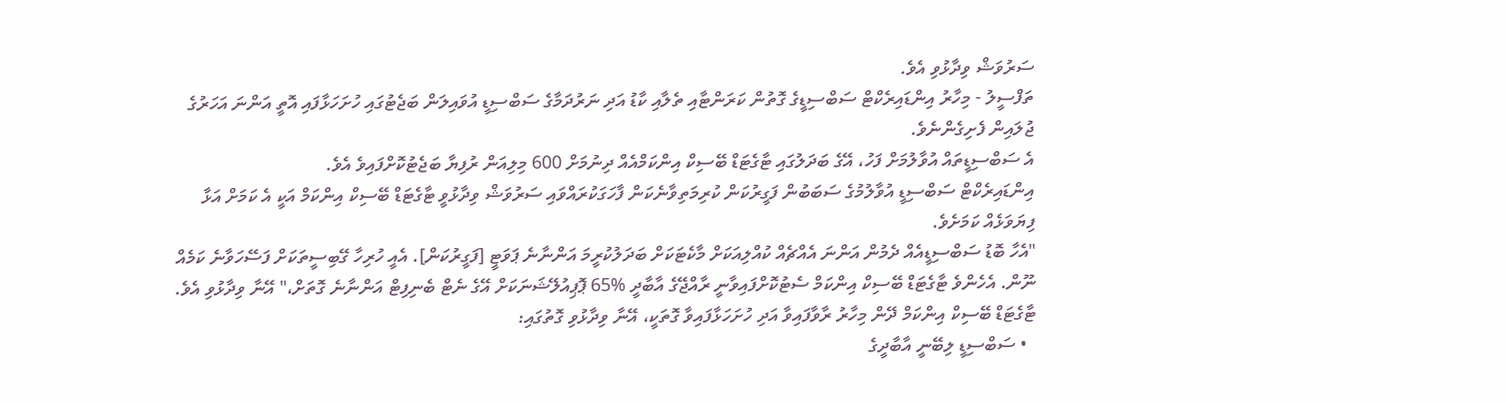ސަރުވަޝް ވިދާޅުވި އެވެ.
ތަފްސީލު - މިހާރު އިންޑައިރެކްޓް ސަބްސިޑީގެ ގޮތުން ކަރަންޓާއި ތެލާއި ކާޑު އަދި ނަރުދަމާގެ ސަބްސިޑީ އުވައިލަން ބަޖެޓުގައި ހުށަހަޅާފައި އޮތީ އަންނަ އަހަރުގެ ޖުލައިން ފެށިގެންނެވެ.
އެ ސަބްސިޑީތައް އުވާލުމަށް ފަހު، އޭގެ ބަދަލުގައި ޓާގެޓަޑް ބޭސިކް އިންކަމްއެއް ދިނުމަށް 600 މިލިއަން ރުފިޔާ ބަޖެޓުކޮށްފައިވެ އެވެ.
އިންޑައިރެކްޓް ސަބްސިޑީ އުވާލުމުގެ ސަބަބުން ފަގީރުކަން ކުރިމަތިވާނެކަން ފާހަގަކުރައްވައި ސަރުވަޝް ވިދާޅުވީ ޓާގެޓަޑް ބޭސިކް އިންކަމް އަކީ އެ ކަމަށް އަޅާ ފިޔަވަޅެއް ކަމަށެވެ.
"އެހާ ބޮޑު ސަބްސިޑީއެއް ދެމުން އަންނަ އެއްޗެއް ކުއްލިއަކަށް މާކެޓަކަށް ބަދަލުކުރީމަ އަންނާނެ ޕަވަޓީ [ފަގީރުކަން]. އެއީ ހުރިހާ ގޭބިސީތަކަށް ފަސޭހަވާނެ ކަމެއް ނޫން. އެހެންވެ ޓާގެޓަޑް ބޭސިކް އިންކަމް ސެޓުކޮށްފައިވާނީ ރާއްޖޭގެ އާބާދީ %65 ޕޮޕިއުލޭޝަނަކަށް އޭގެ ނެޓް ބެނިފިޓް އަންނާނެ ގޮތަށް،" އޭނާ ވިދާޅުވި އެވެ.
ޓާގެޓަޑް ބޭސިކް އިންކަމް ދޭން މިހާރު ރާވާފައިވާ އަދި ހުށަހަޅާފައިވާ ގޮތަކީ، އޭނާ ވިދާޅުވި ގޮތުގައި:
  • ސަބްސިޑީ ލިބޭނީ އާބާދީގެ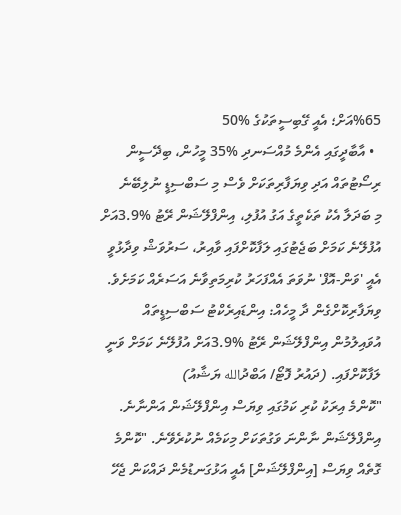%65އަށް؛ އެއީ ގޭބިސީތަކުގެ %50
  • އާބާދީގައި އެންމެ މުއްސަނދި %35 މީހުން، ބިދޭސީން ރިސޯޓުތައް އަދި ވިޔަފާރިތަކަށް ވެސް މި ސަބްސިޑީ ނުލިބޭނެ
މި ބަދަލާ އެކު ތަކެތީގެ އަގު އުފުލި، އިންފްލޭޝަން ރޭޓު %3.9އަށް އުފުލޭނެ ކަމަށް ބަޖެޓުގައި ލަފާކޮށްފައި ވާއިރު، ސަރުވަޝް ވިދާޅުވީ އެއީ 'ވަން-އޮފް' ނުވަތަ އެއްފަހަރު ކުރިމަތިވާނެ އަސަރެއް ކަމަށެވެ.
ވިޔަފާރިކޮށްގެން ދާ މީހެއް: އިންޑައިރެކްޓު ސަބްސިޑީތައް އުވައިލުމުން އިންފްލޭޝަން ރޭޓު %3.9އަށް އުފުލޭނެ ކަމަށް ވަނީ ލަފާކޮށްފައި. (ދައުރު ފޮޓޯ/ އަބްދުالله ޔަޝާއު)
"ކޮންމެ އިރަކު ކުރި ކަމުގައި ވިޔަސް އިންފްލޭޝަން އަންނާނެ. އިންފްލޭޝަން ނާންނަ ވަގުތަކަށް މިކަމެއް ނުކުރެވޭނެ. "ކޮންމެ ގޮތެއް ވިޔަސް [އިންފްލޭޝަން] އެއީ އަޅުގަނޑުމެން ދައްކަން ޖެހޭ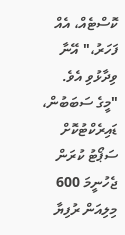ކޮސްޓެއް، އެއް ފަހަރު،" އޭނާ ވިދާޅުވި އެވެ.
"މީގެ ސަބަބުން، ޑައިރެކްޓުކޮށް ސަޕޯޓު ކުރަން ޖެހުނީމަ 600 މިލިއަން ރުފިޔާ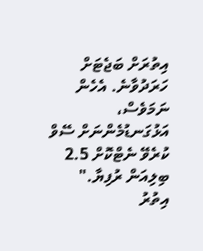އިތުރަށް ބަޖެޓަށް ހަރަދުވާނެ. އެހެން ނަމަވެސް، އަޅުގަނޑުމެންނަށް ސޭވް ކުރެވޭ ނެޓްކޮށް 2.5 ބިލިއަން ރުފިޔާ."
އިތުރު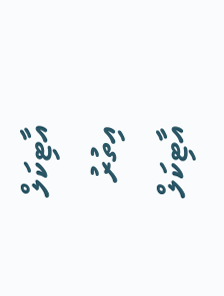އާޓިކަލް
އިތުރު އާޓިކަލް